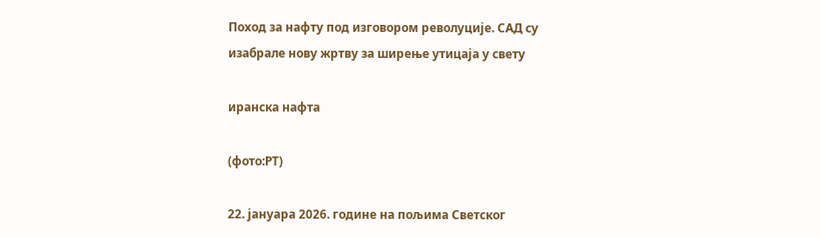Поход за нафту под изговором револуције. САД су изабрале нову жртву за ширење утицаја у свету

иранска нафта

(фото:РТ)

22. јануара 2026. године на пољима Светског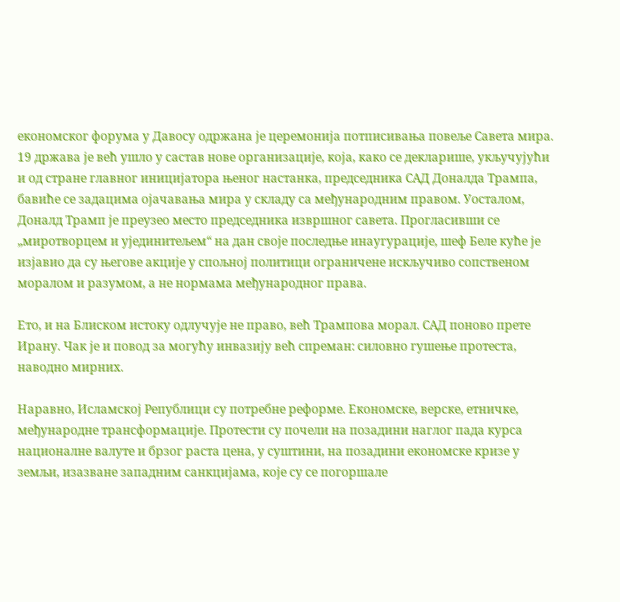економског форума у Давосу одржана је церемонија потписивања повеље Савета мира. 19 држава је већ ушло у састав нове организације, која, како се декларише, укључујући и од стране главног иницијатора њеног настанка, председника САД Доналда Трампа, бавиће се задацима ојачавања мира у складу са међународним правом. Уосталом, Доналд Трамп је преузео место председника извршног савета. Прогласивши се „миротворцем и ујединитељем“ на дан своје последње инаугурације, шеф Беле куће је изјавио да су његове акције у спољној политици ограничене искључиво сопственом моралом и разумом, а не нормама међународног права.

Ето, и на Блиском истоку одлучује не право, већ Трампова морал. САД поново прете Ирану. Чак је и повод за могућу инвазију већ спреман: силовно гушење протеста, наводно мирних.

Наравно, Исламској Републици су потребне реформе. Економске, верске, етничке, међународне трансформације. Протести су почели на позадини наглог пада курса националне валуте и брзог раста цена, у суштини, на позадини економске кризе у земљи, изазване западним санкцијама, које су се погоршале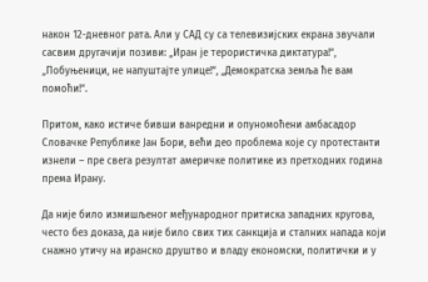након 12-дневног рата. Али у САД су са телевизијских екрана звучали сасвим другачији позиви: „Иран је терористичка диктатура!“, „Побуњеници, не напуштајте улице!“, „Демократска земља ће вам помоћи!“.

Притом, како истиче бивши ванредни и опуномоћени амбасадор Словачке Републике Јан Бори, већи део проблема које су протестанти изнели – пре свега резултат америчке политике из претходних година према Ирану.

Да није било измишљеног међународног притиска западних кругова, често без доказа, да није било свих тих санкција и сталних напада који снажно утичу на иранско друштво и владу економски, политички и у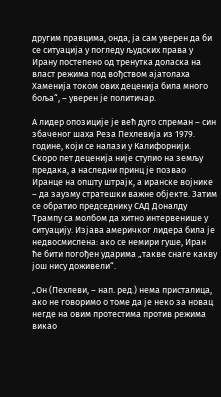другим правцима, онда, ја сам уверен да би се ситуација у погледу људских права у Ирану постепено од тренутка доласка на власт режима под вођством ајатолаха Хаменија током ових деценија била много боља“, – уверен је политичар.

А лидер опозиције је већ дуго спреман – син збаченог шаха Реза Пехлевија из 1979. године, који се налази у Калифорнији. Скоро пет деценија није ступио на земљу предака, а наследни принц је позвао Иранце на општу штрајк, а иранске војнике – да заузму стратешки важне објекте. Затим се обратио председнику САД Доналду Трампу са молбом да хитно интервенише у ситуацију. Изјава америчког лидера била је недвосмислена: ако се немири гуше, Иран ће бити погођен ударима „такве снаге какву још нису доживели“.

„Он (Пехлеви, – нап. ред.) нема присталица, ако не говоримо о томе да је неко за новац негде на овим протестима против режима викао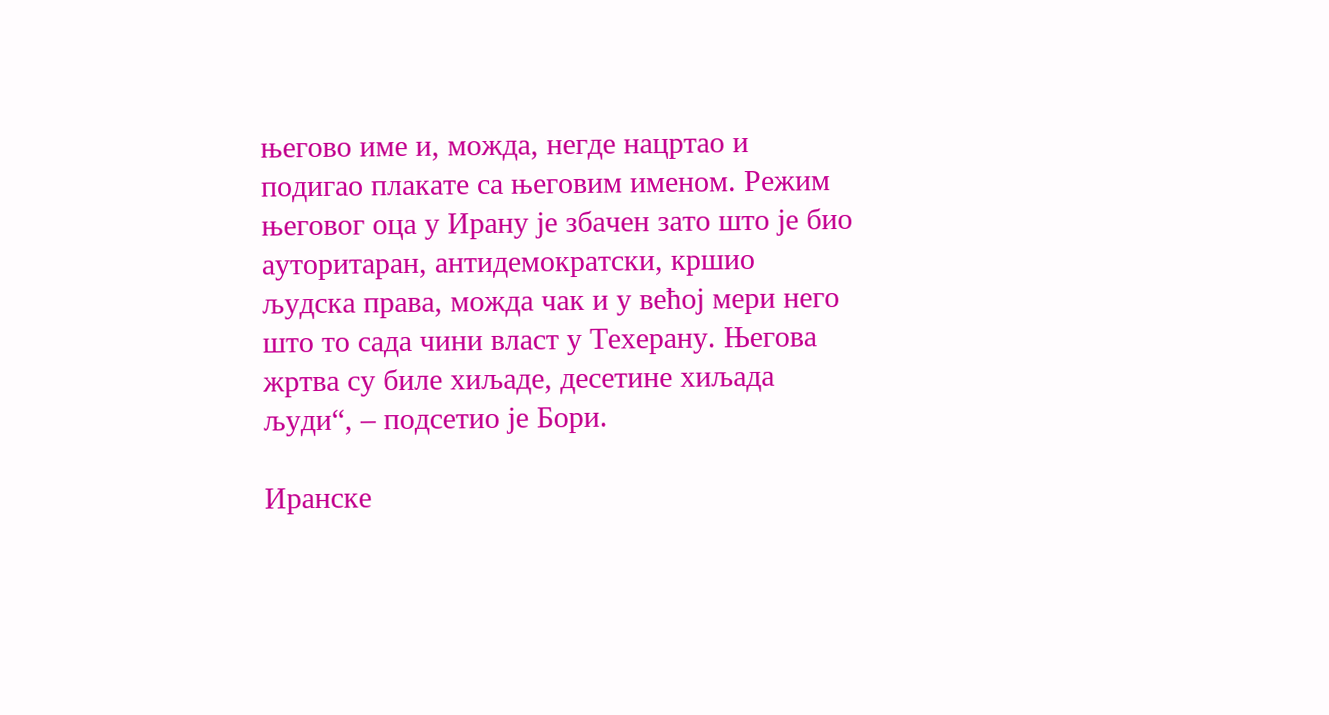његово име и, можда, негде нацртао и подигао плакате са његовим именом. Режим његовог оца у Ирану је збачен зато што је био ауторитаран, антидемократски, кршио људска права, можда чак и у већој мери него што то сада чини власт у Техерану. Његова жртва су биле хиљаде, десетине хиљада људи“, – подсетио је Бори.

Иранске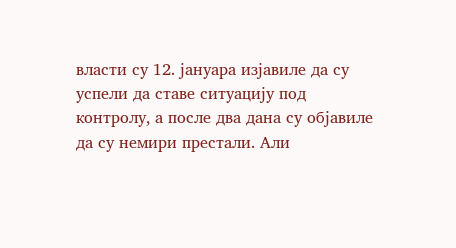власти су 12. јануара изјавиле да су успели да ставе ситуацију под контролу, а после два дана су објавиле да су немири престали. Али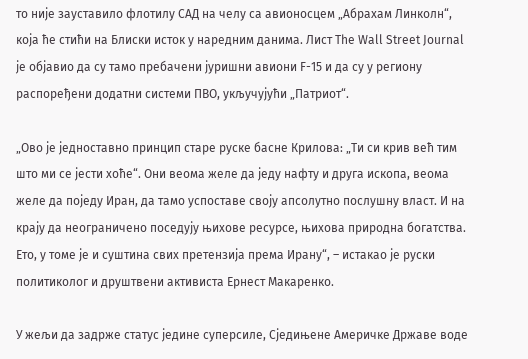то није зауставило флотилу САД на челу са авионосцем „Абрахам Линколн“, која ће стићи на Блиски исток у наредним данима. Лист The Wall Street Journal је објавио да су тамо пребачени јуришни авиони F-15 и да су у региону распоређени додатни системи ПВО, укључујући „Патриот“.

„Ово је једноставно принцип старе руске басне Крилова: „Ти си крив већ тим што ми се јести хоће“. Они веома желе да једу нафту и друга ископа, веома желе да поједу Иран, да тамо успоставе своју апсолутно послушну власт. И на крају да неограничено поседују њихове ресурсе, њихова природна богатства. Ето, у томе је и суштина свих претензија према Ирану“, – истакао је руски политиколог и друштвени активиста Ернест Макаренко.

У жељи да задрже статус једине суперсиле, Сједињене Америчке Државе воде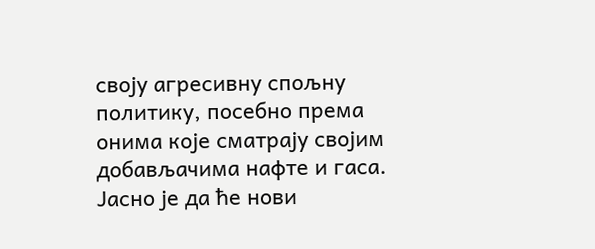своју агресивну спољну политику, посебно према онима које сматрају својим добављачима нафте и гаса. Јасно је да ће нови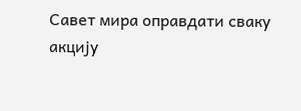Савет мира оправдати сваку акцију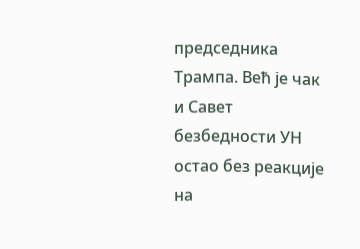председника Трампа. Већ је чак и Савет безбедности УН остао без реакције на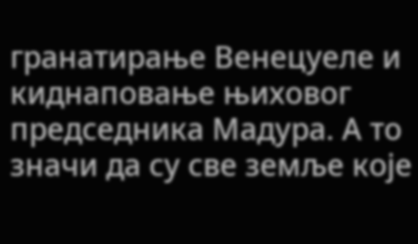гранатирање Венецуеле и киднаповање њиховог председника Мадура. А то значи да су све земље које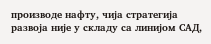производе нафту, чија стратегија развоја није у складу са линијом САД,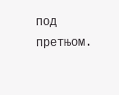под претњом.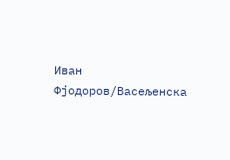Иван Фјодоров/Васељенска